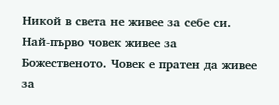Никой в света не живее за себе си. Най-първо човек живее за Божественото. Човек е пратен да живее за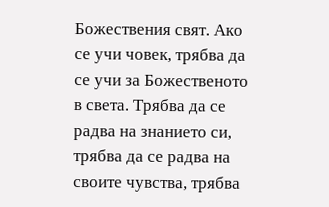Божествения свят. Ако се учи човек, трябва да се учи за Божественото в света. Трябва да се радва на знанието си, трябва да се радва на своите чувства, трябва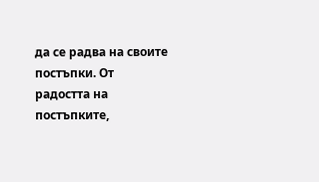да се радва на своите постъпки. От радостта на постъпките,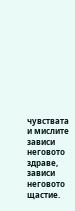чувствата и мислите зависи неговото здраве, зависи неговото щастие.